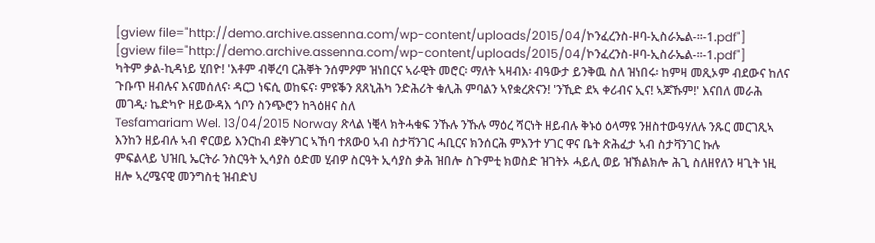[gview file="http://demo.archive.assenna.com/wp-content/uploads/2015/04/ኮንፈረንስ-ዞባ-ኢስራኤል-፡፡-1.pdf"]
[gview file="http://demo.archive.assenna.com/wp-content/uploads/2015/04/ኮንፈረንስ-ዞባ-ኢስራኤል-፡፡-1.pdf"]
ካትም ቃል-ኪዳነይ ሂበዮ! 'እቶም ብቐረባ ርሕቐት ንሰምዖም ዝነበርና ኣራዊት መሮር፡ ማለት ኣዛብእ፡ ብዓውታ ይንቅዉ ስለ ዝነበሩ፡ ከምዛ መጺኦም ብደውና ከለና ጉቡጥ ዘብሉና እናመሰለና፡ ዳርጋ ነፍሲ ወከፍና፡ ምዩቕን ጸጸኒሕካ ንድሕሪት ቁሊሕ ምባልን ኣየቋረጽናን! 'ንኺድ ደኣ ቀሪብና ኢና! ኣጆኹም!' እናበለ መራሕ መገዲ፡ ኬድካዮ ዘይውዳእ ጎቦን ስንጭሮን ከጓዕዘና ስለ
Tesfamariam Wel. 13/04/2015 Norway ጽላል ነቒላ ክትሓቁፍ ንኹሉ ንኹሉ ማዕረ ሻርነት ዘይብሉ ቅኑዕ ዕላማዩ ንዘስተውዓሃለሉ ንጹር መርገጺኣ እንከን ዘይብሉ ኣብ ኖርወይ እንርከብ ደቅሃገር ኣኸባ ተጸውዐ ኣብ ስታቫንገር ሓቢርና ክንሰርሕ ምእንተ ሃገር ዋና ቤት ጽሕፈታ ኣብ ስታቫንገር ኩሉ
ምፍልላይ ህዝቢ ኤርትራ ንስርዓት ኢሳያስ ዕድመ ሂብዎ ስርዓት ኢሳያስ ቃሕ ዝበሎ ስጉምቲ ክወስድ ዝገትኦ ሓይሊ ወይ ዝኽልክሎ ሕጊ ስለዘየለን ዛጊት ነዚ ዘሎ ኣረሜናዊ መንግስቲ ዝብድህ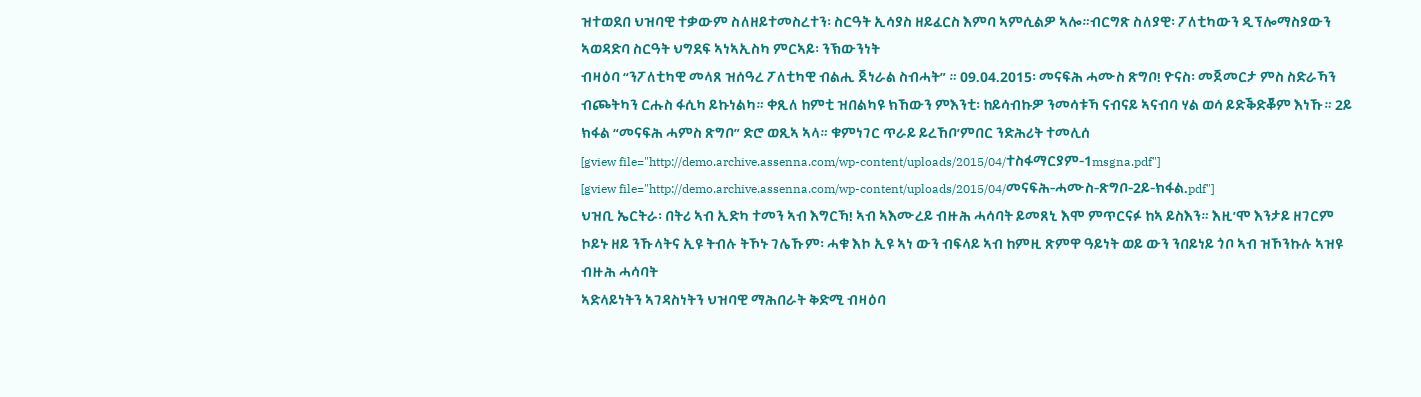ዝተወደበ ህዝባዊ ተቃውም ስለዘይተመስረተን፡ ስርዓት ኢሳያስ ዘይፈርስ እምባ ኣምሲልዎ ኣሎ።ብርግጽ ስለያዊ፡ ፖለቲካውን ዲፕሎማስያውን ኣወዳድባ ስርዓት ህግደፍ ኣነኣኢስካ ምርኣይ፡ ንኽውንነት
ብዛዕባ “ንፖለቲካዊ መላጸ ዝሰዓረ ፖለቲካዊ ብልሒ ጀነራል ስብሓት” ። 09.04.2015፡ መናፍሕ ሓሙስ ጽግቦ! ዮናስ፡ መጀመርታ ምስ ስድራኻን ብጮትካን ርሑስ ፋሲካ ይኩነልካ። ቀጺለ ከምቲ ዝበልካዩ ክኸውን ምእንቲ፡ ከይሳብኩዎ ንመሳቱኻ ናብናይ ኣናብባ ሃል ወሳ ይድቕድቖም እነኹ። 2ይ ክፋል “መናፍሕ ሓምስ ጽግቦ” ድሮ ወጺኣ ኣላ። ቁምነገር ጥራይ ይረኸቦ’ምበር ንድሕሪት ተመሊሰ
[gview file="http://demo.archive.assenna.com/wp-content/uploads/2015/04/ተስፋማርያም-1msgna.pdf"]
[gview file="http://demo.archive.assenna.com/wp-content/uploads/2015/04/መናፍሕ-ሓሙስ-ጽግቦ-2ይ-ክፋል.pdf"]
ህዝቢ ኤርትራ፡ በትሪ ኣብ ኢድካ ተመን ኣብ እግርኻ! ኣብ ኣእሙረይ ብዙሕ ሓሳባት ይመጸኒ እሞ ምጥርናፉ ከኣ ይስእን። እዚ’ሞ እንታይ ዘገርም ኮይኑ ዘይ ንኹላትና ኢዩ ትብሉ ትኾኑ ገሌኹም፡ ሓቁ እኮ ኢዩ ኣነ ውን ብፍላይ ኣብ ከምዚ ጽምዋ ዓይነት ወይ ውን ንበይነይ ጎቦ ኣብ ዝኾንኩሉ ኣዝዩ ብዙሕ ሓሳባት
ኣድላይነትን ኣገዳስነትን ህዝባዊ ማሕበራት ቅድሚ ብዛዕባ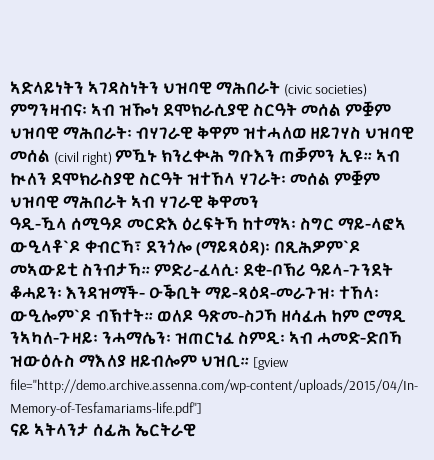ኣድላይነትን ኣገዳስነትን ህዝባዊ ማሕበራት (civic societies) ምግንዛብና፡ ኣብ ዝዀነ ደሞክራሲያዊ ስርዓት መሰል ምቛም ህዝባዊ ማሕበራት፡ ብሃገራዊ ቅዋም ዝተሓለወ ዘይገሃስ ህዝባዊ መሰል (civil right) ምዃኑ ክንረቊሕ ግቡእን ጠቓምን ኢዩ። ኣብ ኲለን ደሞክራስያዊ ስርዓት ዝተኸላ ሃገራት፡ መሰል ምቛም ህዝባዊ ማሕበራት ኣብ ሃገራዊ ቅዋመን
ዓዲ-ዃላ ሰሚዓዶ መርድእ ዕረፍትኻ ከተማኣ፡ ስግር ማይ-ላፎኣ ውዒላቶ`ዶ ቀብርኻ፣ ደንጎሎ (ማይጻዕዳ)፡ በጺሕዎም`ዶ መኣውይቲ ስንብታኻ። ምድሪ-ፈላሲ፡ ደቂ-ቦኽሪ ዓይላ-ጉንደት ቆሓይን፡ እንዳዝማች- ዑቕቢት ማይ-ጻዕዳ-መራጉዝ፡ ተኸላ፡ ውዒሎም`ዶ ብኽተት። ወለዶ ዓጽመ-ስጋኻ ዘሳፈሐ ከም ሮማዲ ንኣካለ-ጉዛይ፡ ንሓማሴን፡ ዝጠርነፈ ስምዲ፡ ኣብ ሓመድ-ድበኻ ዝውዕሉስ ማእለያ ዘይብሎም ህዝቢ። [gview file="http://demo.archive.assenna.com/wp-content/uploads/2015/04/In-Memory-of-Tesfamariams-life.pdf"]
ናይ ኣትላንታ ሰፊሕ ኤርትራዊ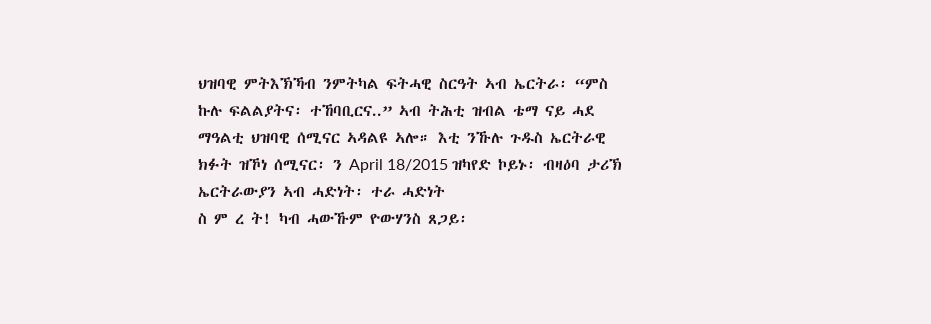ህዝባዊ ምትእኽኻብ ንምትካል ፍትሓዊ ስርዓት ኣብ ኤርትራ፡ “ምስ ኩሉ ፍልልያትና፡ ተኸባቢርና..” ኣብ ትሕቲ ዝብል ቴማ ናይ ሓደ ማዓልቲ ህዝባዊ ሰሚናር ኣዳልዩ ኣሎ። እቲ ንኹሉ ጉዱስ ኤርትራዊ ክፉት ዝኾነ ሰሚናር፡ ን April 18/2015 ዝካየድ ኮይኑ፡ ብዛዕባ ታሪኽ ኤርትራውያን ኣብ ሓድነት፡ ተራ ሓድነት
ስ ም ረ ት! ካብ ሓውኹም ዮውሃንስ ጸጋይ፡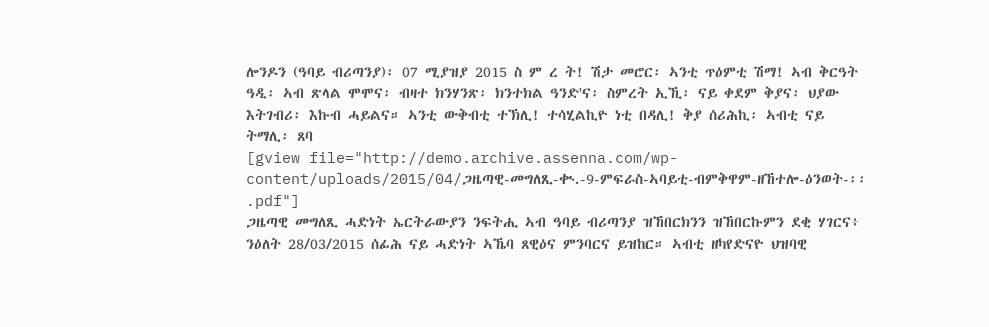ሎንዶን (ዓባይ ብሪጣንያ)፡ 07 ሚያዝያ 2015 ስ ም ረ ት! ሽታ መሮር፡ ኣንቲ ጥዕምቲ ሽማ! ኣብ ቅርዓት ዓዲ፡ ኣብ ጽላል ሞሞና፡ ብዛተ ክንሃንጽ፡ ክንተክል ዓንድ'ና፡ ስምረት ኢኺ፡ ናይ ቀደም ቅያና፡ ህያው እትገብሪ፡ እኩብ ሓይልና። ኣንቲ ውቅብቲ ተኽሊ! ተሳሂልኪዮ ነቲ በዳሊ! ቅያ ሰሪሕኪ፡ ኣብቲ ናይ ትማሊ፡ ጸባ
[gview file="http://demo.archive.assenna.com/wp-content/uploads/2015/04/ጋዜጣዊ-መግለጺ-ቊ.-9-ምፍራስ-ኣባይቲ-ብምቅዋም-ዘኸተሎ-ዕንወት-፡፡.pdf"]
ጋዜጣዊ መግለጺ ሓድነት ኤርትራውያን ንፍትሒ ኣብ ዓባይ ብሪጣንያ ዝኸበርክንን ዝኸበርኩምን ደቂ ሃገርና፥ ንዕለት 28/03/2015 ሰፊሕ ናይ ሓድነት ኣኼባ ጸዊዕና ምንባርና ይዝከር። ኣብቲ ዘካየድናዮ ህዝባዊ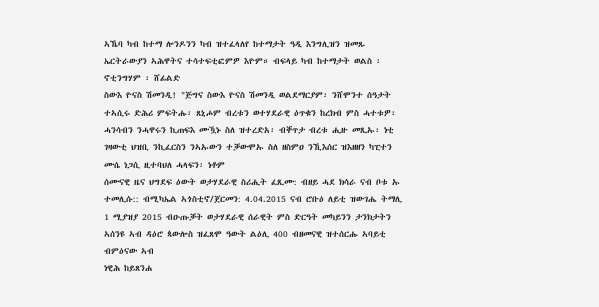ኣኼባ ካብ ከተማ ሎንዶንን ካብ ዝተፈላለየ ከተማታት ዓዲ እንግሊዝን ዝመጹ ኤርትራውያን ኣሕዋትና ተሳተፍቲፎምዎ እዮም። ብፍላይ ካብ ከተማታት ወልስ ፡ ኖቲንግሃም ፡ ሸፊልድ
ስውእ ዮናስ ሽመንዲ! "ጅግና ስውእ ዮናስ ሽመንዲ ወልደማርያም፡ ንሸሞንተ ሰዓታት ተኣሲሩ ድሕሪ ምፍትሑ፡ ጸኒሖም ብረቱን ወተሃደራዊ ዕጥቁን ከረክብ ምስ ሓተቱዎ፡ ሓንሳብን ንሓዋሩን ኪጠፍእ ሙዃኑ ስለ ዝተረድአ፡ ብቐጥታ ብረቱ ሒዙ መጺኡ፡ ነቲ ገዛውቲ ህዝቢ ንኪፈርስን ንኣኡውን ተቓውሞኡ ስለ ዘስምዐ ንኺእሰር ዝእዘዘን ካፒተን ሙሴ ነጋሲ ዚተባህለ ሓላፍን፡ ነቶም
ሰሙናዊ ዜና ህግደፍ ዕውት ወታሃደራዊ ስሪሒት ፈጺሙ: ብዘይ ሓደ ክሳራ ናብ ቦቱ ኡ ተመሊሱ:: ብሚካኤል ኣጎስቲኖ/ጀርመን: 4.04.2015 ናብ ሮቡዕ ለይቲ ዝውገሔ ትማሊ 1 ሚያዝያ 2015 ብዑጡቓት ወታሃደራዊ ሰራዊት ምስ ድርዓት መካይንን ታንክታትን ኣሰንዩ ኣብ ዳዕሮ ጳውሎስ ዝፈጸሞ ዓውት ልዕሊ 400 ብዘመናዊ ዝተሰርሑ ኣባይቲ ብምዕናው ኣብ
ነዊሕ ከይጸንሐ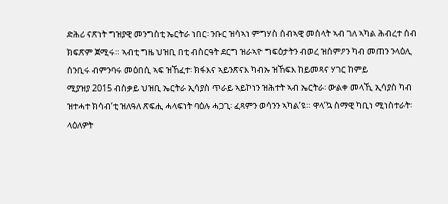ድሕሪ ናጽነት ግዝያዊ መንግስቲ ኤርትራ ነበር፡ ንቡር ዝሳኣነ ምግሃስ ሰብኣዊ መሰላት ኣብ ገለ ኣካል ሕብረተ ሰብ ክፍጽም ጀሚሩ። ኣብቲ ግዜ ህዝቢ በቲ ብስርዓት ደርግ ዝራኣዮ ግፍዕታትን ብወረ ዝሰምዖን ካብ መጠን ንላዕሊ ሰንቢሩ ብምንባሩ መዕበሲ ኣፍ ዝኸፈተ፡ ክፋእና ኣይንጽናእ ካብኡ ዝኸፍእ ከይመጻና ሃገር ከምይ
ሚያዝያ 2015 ብስቃይ ህዝቢ ኤርትራ ኢሳያስ ጥራይ ኣይኮነን ዝሕተት ኣብ ኤርትራ፡ ውልቀ መላኺ ኢሳያስ ካብ ዝተሓተ ክሳብ’ቲ ዝለዓለ ጽፍሒ ሓላፍነት ባዕሉ ሓጋጊ፡ ፈጻምን ወሳንን ኣካል’ዩ። ዋላ’ኳ ስማዊ ካቢነ ሚነስተራት፡ ላዕለዎት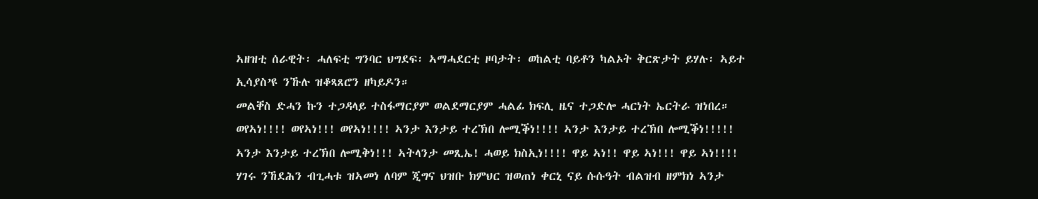ኣዘዝቲ ሰራዊት፡ ሓለፍቲ ግንባር ህግደፍ፡ ኣማሓደርቲ ዞባታት፡ ወከልቲ ባይቶን ካልኦት ቅርጽታት ይሃሉ፡ ኣይተ ኢሳያስ’ዩ ንኹሉ ዝቆጻጸሮን ዘካይዶን።
መልቐስ ድሓን ኩን ተጋዳላይ ተስፋማርያም ወልደማርያም ሓልፊ ክፍሊ ዜና ተጋድሎ ሓርነት ኤርትራ ዝነበረ። ወየኣነ!!!! ወየኣነ!!! ወየኣነ!!!! ኣንታ እንታይ ተረኽበ ሎሚቕነ!!!! ኣንታ እንታይ ተረኽበ ሎሚቕነ!!!!! ኣንታ እንታይ ተረኽበ ሎሚቅነ!!! ኣትላንታ መጺኤ! ሓወይ ክስኢነ!!!! ዋይ ኣነ!! ዋይ ኣነ!!! ዋይ ኣነ!!!! ሃገሩ ንኸደሕን ብጊሓቱ ዝኣመነ ለባም ጂግና ህዝቡ ክምህር ዝወጠነ ቀርኒ ናይ ሱሱዓት ብልዝብ ዘምክነ ኣንታ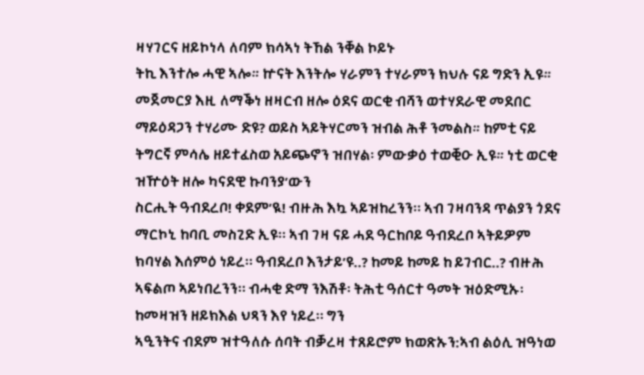ዛሃገርና ዘይኮነላ ለባም ክሳኣነ ትኸል ንቐል ኮይኑ
ትኪ እንተሎ ሓዊ ኣሎ። ኵናት እንትሎ ሃራምን ተሃራምን ክህሉ ናይ ግድን ኢዩ። መጀመርያ እዚ ለማቕነ ዘዛርብ ዘሎ ዕደና ወርቂ ብሻን ወተሃደራዊ መደበር ማይዕዳጋን ተሃሪሙ ድዩ? ወይስ ኣይትሃርመን ዝብል ሕቶ ንመልስ። ከምቲ ናይ ትግርኛ ምሳሌ ዘይተፈስወ አይጭኖን ዝበሃል፡ ምውቃዕ ተወቒዑ ኢዩ። ነቲ ወርቂ ዝዅዕት ዘሎ ካናደዊ ኩባንያ’ውን
ስርሒት ዓብደረቦ! ቀደምʼዪ! ብዙሕ እኳ ኣይዝከረንን፡፡ ኣብ ገዛባንዳ ጥልያን ጎደና ማርኮኒ ከባቢ መስጊድ ኢዩ፡፡ ኣብ ገዛ ናይ ሓደ ዓርከቦይ ዓብደረቦ ኣትይዎም ክባሃል እሰምዕ ነይረ፡፡ ዓብደረቦ እንታይʼዩ..? ከመይ ከመይ ከ ይገብር..? ብዙሕ ኣፍልጦ ኣይነበረንን፡፡ ብሓቂ ድማ ንእሽቶ፡ ትሕቲ ዓሰርተ ዓመት ዝዕድሚኡ፡ ከመዛዝን ዘይክእል ህጻን እየ ነይረ፡፡ ግን
ኣዒንትና ብደም ዝተዓለሱ ሰባት ብቓረዛ ተጸይሮም ክወጽኡን:ኣብ ልዕሊ ዝዓነወ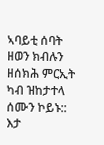ኣባይቲ ሰባት ዘወን ክብሉን ዘሰክሕ ምርኢት ካብ ዝከታተላ ሰሙን ኮይኑ:: እታ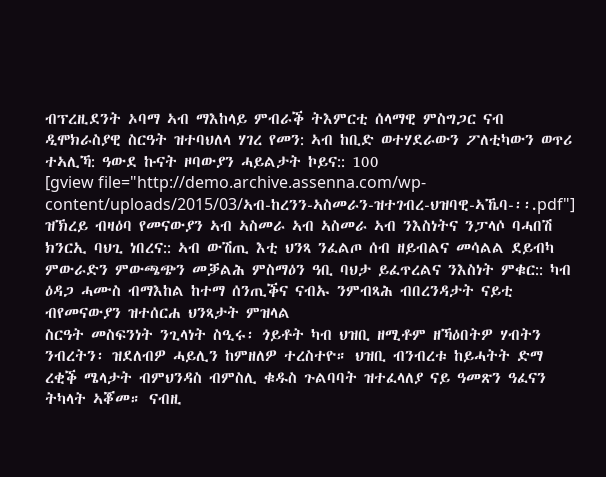ብፕረዚደንት ኦባማ ኣብ ማእከላይ ምብራቕ ትእምርቲ ሰላማዊ ምስግጋር ናብ ዲሞክራስያዊ ስርዓት ዝተባህለላ ሃገረ የመን: ኣብ ከቢድ ወተሃደራውን ፖለቲካውን ወጥሪ ተኣሊኻ: ዓውደ ኩናት ዞባውያን ሓይልታት ኮይና:: 100
[gview file="http://demo.archive.assenna.com/wp-content/uploads/2015/03/ኣብ-ከረንን-ኣስመራን-ዝተገብረ-ህዝባዊ-ኣኼባ-፡፡.pdf"]
ዝኽረይ ብዛዕባ የመናውያን ኣብ ኣስመራ ኣብ ኣስመራ ኣብ ንእስነትና ንፓላሶ ባሓበሽ ክንርኢ ባህጊ ነበረና:: ኣብ ውሽጢ እቲ ህንጻ ንፈልጦ ሰብ ዘይብልና መሳልል ደይብካ ምውራድን ምውጫጭን መቓልሕ ምስማዕን ዓቢ ባህታ ይፈጥረልና ንእስነት ምቁር:: ካብ ዕዳጋ ሓሙስ ብማእከል ከተማ ሰንጢቕና ናብኡ ንምብጻሕ ብበረንዳታት ናይቲ ብየመናውያን ዝተሰርሐ ህንጻታት ምዝላል
ስርዓት መስፍንነት ንጊላነት ስዒሩ፡ ጎይቶት ካብ ህዝቢ ዘሚቶም ዘኻዕበትዎ ሃብትን ንብረትን፡ ዝደለብዎ ሓይሊን ከምዘለዎ ተረስተዮ። ህዝቢ ብንብረቱ ከይሓትት ድማ ረቂቕ ሜላታት ብምህንዳስ ብምስሊ ቁዱስ ጉልባባት ዝተፈላለያ ናይ ዓመጽን ዓፈናን ትካላት ኣቖመ። ናብዚ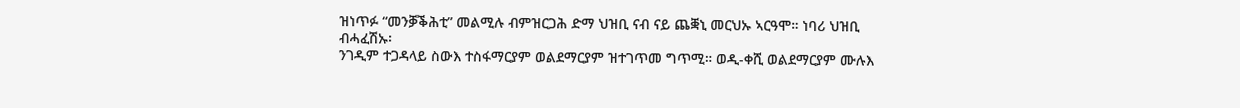ዝነጥፉ “መንቓቕሕቲ” መልሚሉ ብምዝርጋሕ ድማ ህዝቢ ናብ ናይ ጨቛኒ መርህኡ ኣርዓሞ። ነባሪ ህዝቢ ብሓፈሽኡ፡
ንገዲም ተጋዳላይ ስውእ ተስፋማርያም ወልደማርያም ዝተገጥመ ግጥሚ። ወዲ-ቀሺ ወልደማርያም ሙሉእ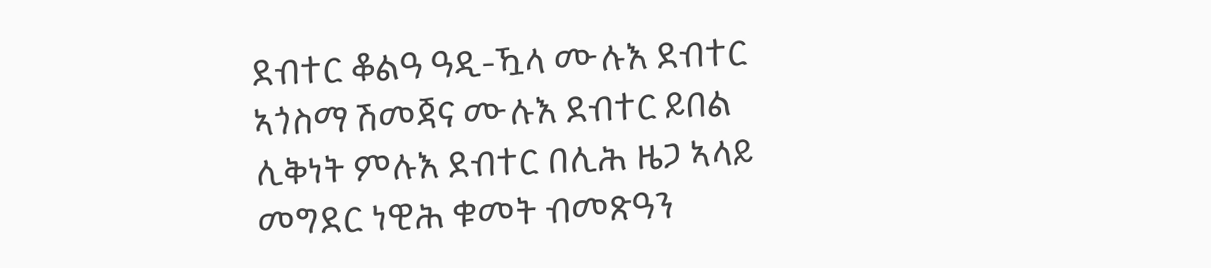ደብተር ቆልዓ ዓዲ-ዃላ ሙሉእ ደብተር ኣጎስማ ሽመጃና ሙሉእ ደብተር ይበል ሊቅነት ምሉእ ደብተር በሊሕ ዜጋ ኣላይ መግደር ነዊሕ ቁመት ብመጽዓን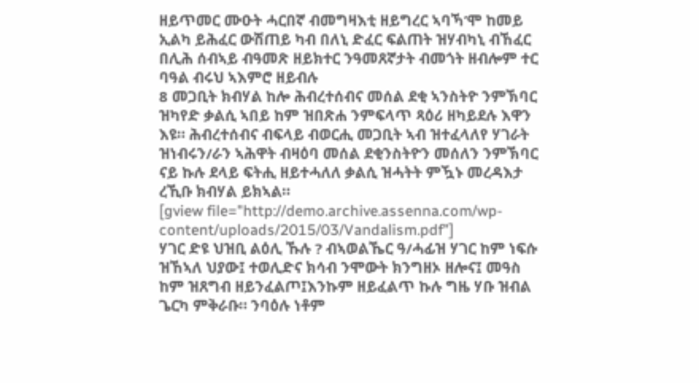ዘይጥመር ሙዑት ሓርበኛ ብመግዛእቲ ዘይግረር ኣባኻ’ሞ ከመይ ኢልካ ይሕፈር ውሽጠይ ካብ በለኒ ድፈር ፍልጠት ዝሃብካኒ ብኸፈር በሊሕ ሰብኣይ ብዓመጽ ዘይክተር ንዓመጸኛታት ብመጎት ዘብሎም ተር ባዓል ብሩህ ኣእምሮ ዘይብሉ
8 መጋቢት ክብሃል ከሎ ሕብረተሰብና መሰል ደቂ ኣንስትዮ ንምኽባር ዝካየድ ቃልሲ ኣበይ ከም ዝበጽሐ ንምፍላጥ ጻዕሪ ዘካይደሉ እዋን እዩ። ሕብረተሰብና ብፍላይ ብወርሒ መጋቢት ኣብ ዝተፈላለየ ሃገራት ዝነብሩን/ራን ኣሕዋት ብዛዕባ መሰል ደቂንስትዮን መሰለን ንምኽባር ናይ ኩሉ ደላይ ፍትሒ ዘይተሓለለ ቃልሲ ዝሓትት ምዃኑ መረዳእታ ረኺቡ ክብሃል ይክኣል።
[gview file="http://demo.archive.assenna.com/wp-content/uploads/2015/03/Vandalism.pdf"]
ሃገር ድዩ ህዝቢ ልዕሊ ኹሉ ? ብኣወልኼር ዓ/ሓፊዝ ሃገር ከም ነፍሱ ዝኸኣለ ህያው፤ ተወሊድና ክሳብ ንሞውት ክንግዘኦ ዘሎና፤ መዓስ ከም ዝጸግብ ዘይንፈልጦ፤እንኩም ዘይፈልጥ ኩሉ ግዜ ሃቡ ዝብል ጌርካ ምቅራቡ። ንባዕሉ ነቶም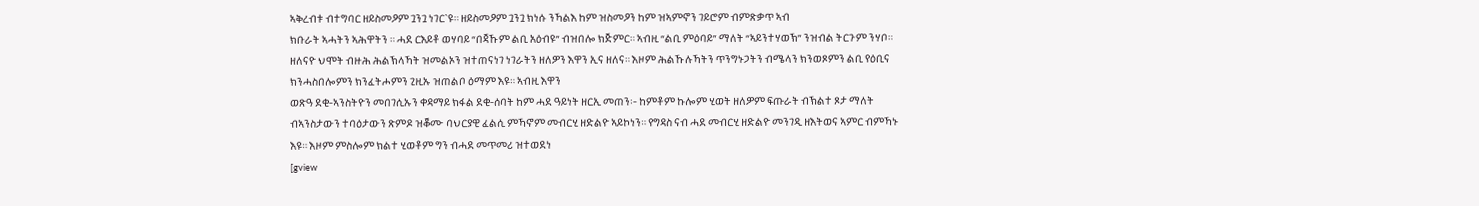ኣቅረብቱ ብተግባር ዘይስመዖም ጓንጓ ነገር`ዩ። ዘይስመዖም ጓንጓ ክነሱ ንኻልእ ከም ዝስመዖን ከም ዝኣምኖን ገይሮም ብምጽቃጥ ኣብ
ክቡራት ኣሓትን ኣሕዋትን ። ሓደ ርእይቶ ወሃባይ “በጃኹም ልቢ አዕብዩ” ብዝበሎ ክጅምር። ኣብዚ “ልቢ ምዕባይ” ማለት “ኣይንተሃወኽ” ንዝብል ትርጉም ንሃቦ። ዘለናዮ ህሞት ብዙሕ ሕልኽላኻት ዝመልኦን ዝተጠናነገ ነገራትን ዘለዎን እዋን ኢና ዘለና። እዞም ሕልኹሉኻትን ጥንግኑጋትን ብሜላን ክንወጾምን ልቢ የዕቢና ክንሓስበሎምን ክንፈትሖምን ጊዚኡ ዝጠልቦ ዕማም እዩ። ኣብዚ እዋን
ወጽዓ ደቂ-ኣንስትዮን መበገሲኡን ቀዳማይ ክፋል ደቂ-ሰባት ከም ሓደ ዓይነት ዘርኢ መጠን፡- ከምቶም ኩሎም ሂወት ዘለዎም ፍጡራት ብኽልተ ጾታ ማለት ብኣንስታውን ተባዕታውን ጽምዶ ዝቖሙ ባህርያዊ ፈልሲ ምኻኖም መብርሂ ዘድልዮ ኣይኮነን። የግዳስ ናብ ሓደ መብርሂ ዘድልዮ መንገዲ ዘእትወና ኣምር ብምኻኑ እዩ። እዞም ምስሎም ክልተ ሂወቶም ግን ብሓደ መጥመሪ ዝተወደነ
[gview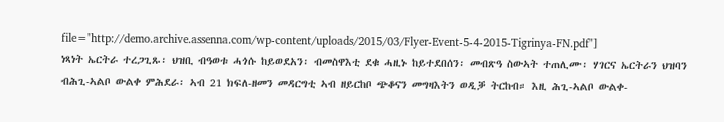file="http://demo.archive.assenna.com/wp-content/uploads/2015/03/Flyer-Event-5-4-2015-Tigrinya-FN.pdf"]
ነጻነት ኤርትራ ተረጋጊጹ፡ ህዝቢ ብዓወቱ ሓጎሱ ከይወደአን፡ ብመስዋእቲ ደቁ ሓዚኑ ከይተደበሰን፡ መብጽዓ ስውኣት ተጠሊሙ፡ ሃገርና ኤርትራን ህዝባን ብሕጊ-ኣልቦ ውልቀ ምሕደራ፡ ኣብ 21 ክፍለ-ዘመን መዳርግቲ ኣብ ዘይርከቦ ጭቆናን መግዛእትን ወዲቓ ትርከብ። እዚ ሕጊ-ኣልቦ ውልቀ-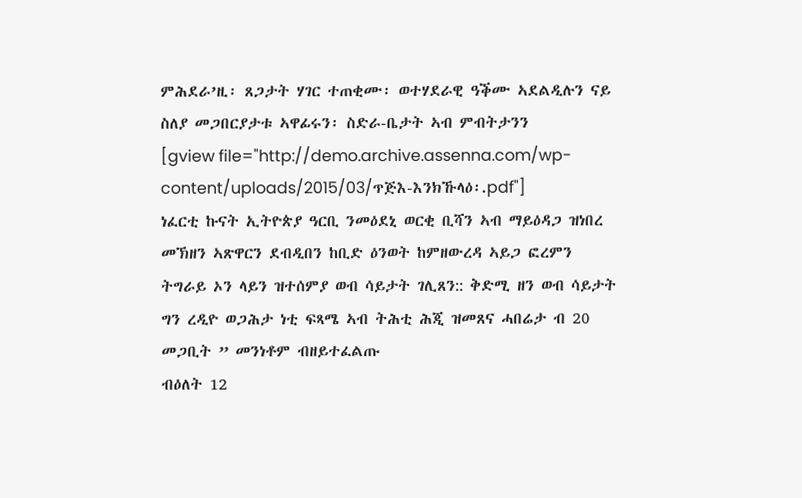ምሕደራ’ዚ፡ ጸጋታት ሃገር ተጠቂሙ፡ ወተሃደራዊ ዓቕሙ ኣደልዲሉን ናይ ስለያ መጋበርያታቱ ኣዋፊሩን፡ ስድራ-ቤታት ኣብ ምብትታንን
[gview file="http://demo.archive.assenna.com/wp-content/uploads/2015/03/ጥጅእ-እንክኹላዕ፡.pdf"]
ነፈርቲ ኩናት ኢትዮጵያ ዓርቢ ንመዕደኒ ወርቂ ቢሻን ኣብ ማይዕዳጋ ዝነበረ መኽዘን ኣጽዋርን ደብዲበን ከቢድ ዕንወት ከምዘውረዳ ኣይጋ ፎረምን ትግራይ ኦን ላይን ዝተሰምያ ወብ ሳይታት ገሊጸን:: ቅድሚ ዘን ወብ ሳይታት ግን ረዲዮ ወጋሕታ ነቲ ፍጻሜ ኣብ ትሕቲ ሕጂ ዝመጸና ሓበሬታ ብ 20 መጋቢት ” መንነቶም ብዘይተፈልጡ
ብዕለት 12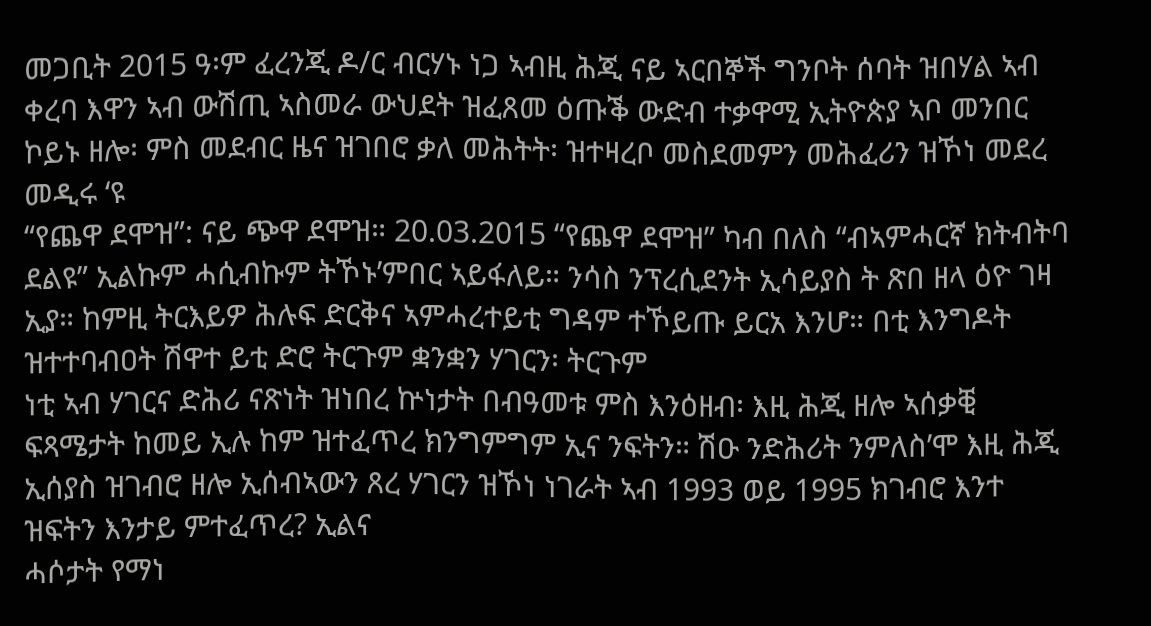መጋቢት 2015 ዓ፡ም ፈረንጂ ዶ/ር ብርሃኑ ነጋ ኣብዚ ሕጂ ናይ ኣርበኞች ግንቦት ሰባት ዝበሃል ኣብ ቀረባ እዋን ኣብ ውሽጢ ኣስመራ ውህደት ዝፈጸመ ዕጡቕ ውድብ ተቃዋሚ ኢትዮጵያ ኣቦ መንበር ኮይኑ ዘሎ፡ ምስ መደብር ዜና ዝገበሮ ቃለ መሕትት፡ ዝተዛረቦ መስደመምን መሕፈሪን ዝኾነ መደረ መዲሩ ‘ዩ
“የጨዋ ደሞዝ”: ናይ ጭዋ ደሞዝ። 20.03.2015 “የጨዋ ደሞዝ” ካብ በለስ “ብኣምሓርኛ ክትብትባ ደልዩ” ኢልኩም ሓሲብኩም ትኾኑ’ምበር ኣይፋለይ። ንሳስ ንፕረሲደንት ኢሳይያስ ት ጽበ ዘላ ዕዮ ገዛ ኢያ። ከምዚ ትርእይዎ ሕሉፍ ድርቅና ኣምሓረተይቲ ግዳም ተኾይጡ ይርአ እንሆ። በቲ እንግዶት ዝተተባብዐት ሽዋተ ይቲ ድሮ ትርጉም ቋንቋን ሃገርን፡ ትርጉም
ነቲ ኣብ ሃገርና ድሕሪ ናጽነት ዝነበረ ኵነታት በብዓመቱ ምስ እንዕዘብ፡ እዚ ሕጂ ዘሎ ኣሰቃቒ ፍጻሜታት ከመይ ኢሉ ከም ዝተፈጥረ ክንግምግም ኢና ንፍትን። ሽዑ ንድሕሪት ንምለስ’ሞ እዚ ሕጂ ኢሰያስ ዝገብሮ ዘሎ ኢሰብኣውን ጸረ ሃገርን ዝኾነ ነገራት ኣብ 1993 ወይ 1995 ክገብሮ እንተ ዝፍትን እንታይ ምተፈጥረ? ኢልና
ሓሶታት የማነ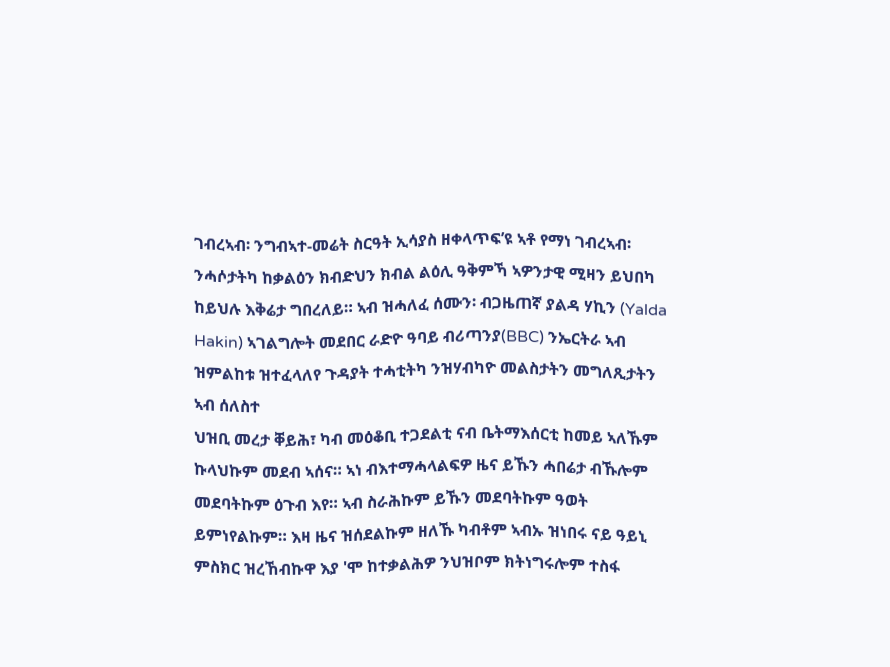ገብረኣብ፡ ንግብኣተ-መሬት ስርዓት ኢሳያስ ዘቀላጥፍ’ዩ ኣቶ የማነ ገብረኣብ፡ ንሓሶታትካ ከቃልዕን ክብድህን ክብል ልዕሊ ዓቅምኻ ኣዎንታዊ ሚዛን ይህበካ ከይህሉ እቅሬታ ግበረለይ። ኣብ ዝሓለፈ ሰሙን፡ ብጋዜጠኛ ያልዳ ሃኪን (Yalda Hakin) ኣገልግሎት መደበር ራድዮ ዓባይ ብሪጣንያ(BBC) ንኤርትራ ኣብ ዝምልከቱ ዝተፈላለየ ጉዳያት ተሓቲትካ ንዝሃብካዮ መልስታትን መግለጺታትን ኣብ ሰለስተ
ህዝቢ መረታ ቐይሕ፣ ካብ መዕቆቢ ተጋደልቲ ናብ ቤትማእሰርቲ ከመይ ኣለኹም ኩላህኩም መደብ ኣሰና። ኣነ ብእተማሓላልፍዎ ዜና ይኹን ሓበሬታ ብኹሎም መደባትኩም ዕጉብ እየ። ኣብ ስራሕኩም ይኹን መደባትኩም ዓወት ይምነየልኩም። እዛ ዜና ዝሰደልኩም ዘለኹ ካብቶም ኣብኡ ዝነበሩ ናይ ዓይኒ ምስክር ዝረኸብኩዋ እያ 'ሞ ከተቃልሕዎ ንህዝቦም ክትነግሩሎም ተስፋ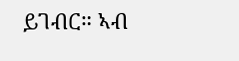ይገብር። ኣብ